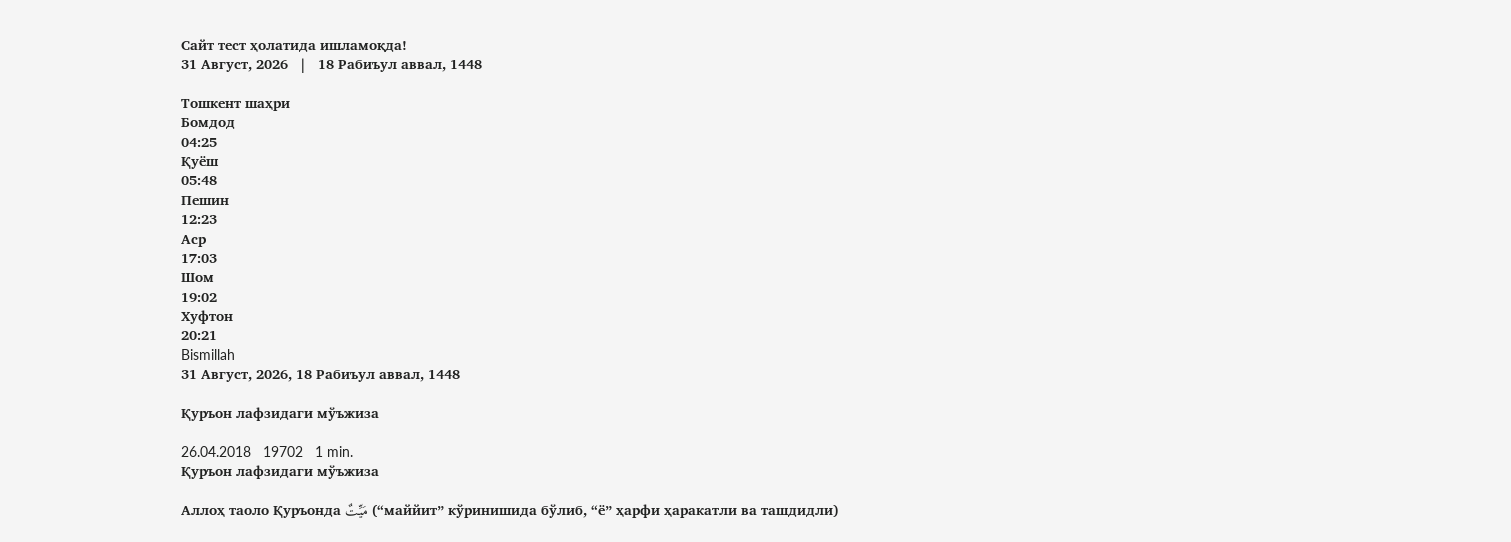Сайт тест ҳолатида ишламоқда!
31 Август, 2026   |   18 Рабиъул аввал, 1448

Тошкент шаҳри
Бомдод
04:25
Қуёш
05:48
Пешин
12:23
Аср
17:03
Шом
19:02
Хуфтон
20:21
Bismillah
31 Август, 2026, 18 Рабиъул аввал, 1448

Қуръон лафзидаги мўъжиза

26.04.2018   19702   1 min.
Қуръон лафзидаги мўъжиза

Аллоҳ таоло Қуръонда مَيِّتٌ (“маййит” кўринишида бўлиб, “ё” ҳарфи ҳаракатли ва ташдидли)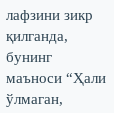лафзини зикр қилганда, бунинг маъноси “Ҳали ўлмаган,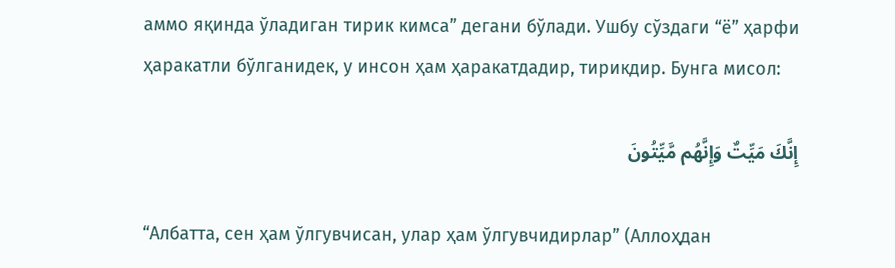аммо яқинда ўладиган тирик кимса” дегани бўлади. Ушбу сўздаги “ё” ҳарфи ҳаракатли бўлганидек, у инсон ҳам ҳаракатдадир, тирикдир. Бунга мисол:

إِنَّكَ مَيِّتٌ وَإِنَّهُم مَّيِّتُونَ

“Албатта, сен ҳам ўлгувчисан, улар ҳам ўлгувчидирлар” (Аллоҳдан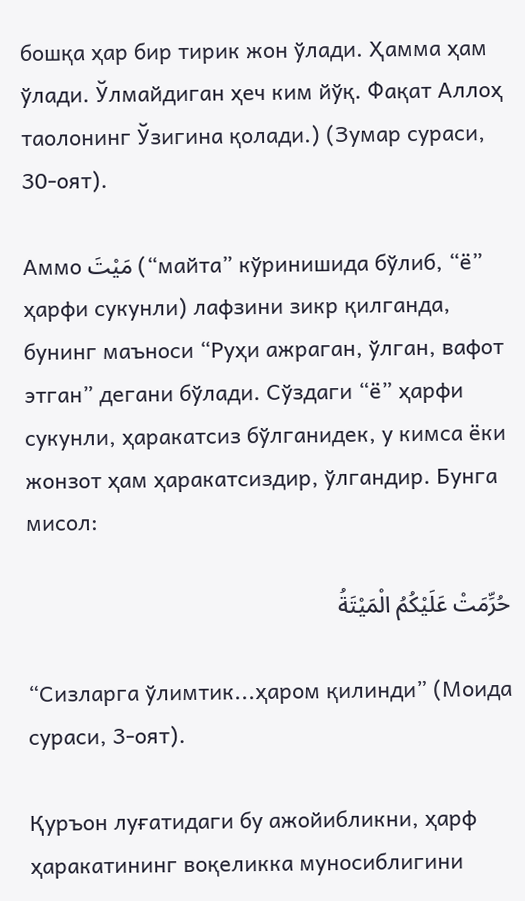бошқа ҳар бир тирик жон ўлади. Ҳамма ҳам ўлади. Ўлмайдиган ҳеч ким йўқ. Фақат Аллоҳ таолонинг Ўзигина қолади.) (Зумар сураси, 30-оят).

Аммо مَيْتَ (“майта” кўринишида бўлиб, “ё” ҳарфи сукунли) лафзини зикр қилганда, бунинг маъноси “Руҳи ажраган, ўлган, вафот этган” дегани бўлади. Сўздаги “ё” ҳарфи сукунли, ҳаракатсиз бўлганидек, у кимса ёки жонзот ҳам ҳаракатсиздир, ўлгандир. Бунга мисол:

حُرِّمَتْ عَلَيْكُمُ الْمَيْتَةُ

“Сизларга ўлимтик...ҳаром қилинди” (Моида сураси, 3-оят).

Қуръон луғатидаги бу ажойибликни, ҳарф ҳаракатининг воқеликка муносиблигини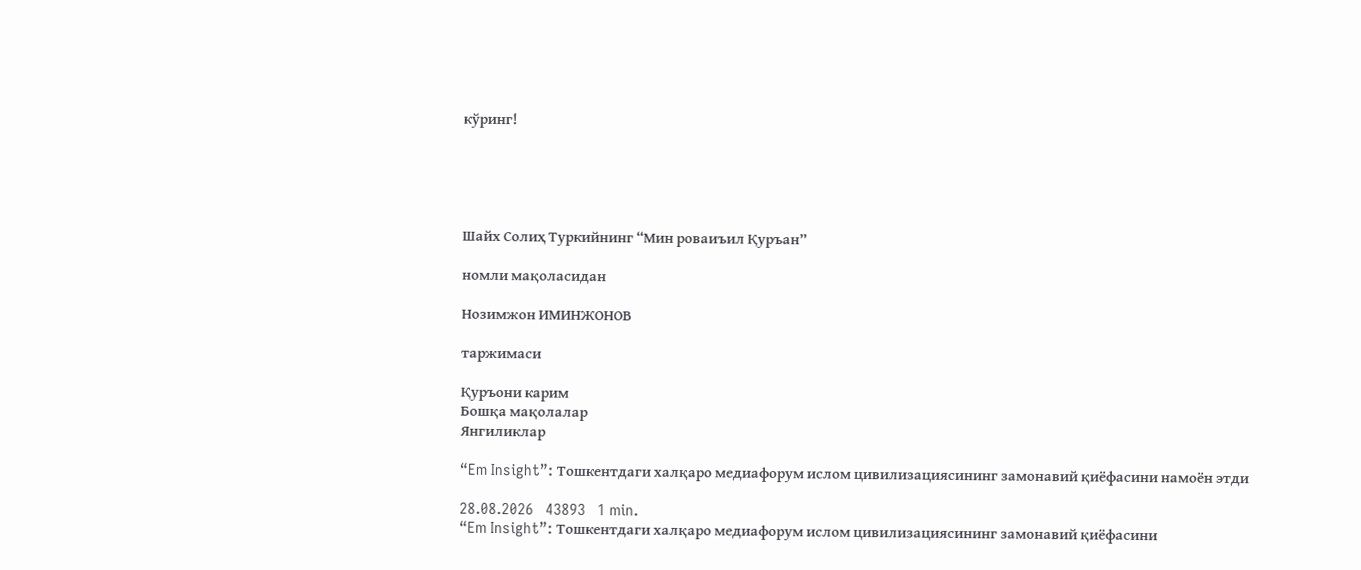кўринг!





Шайх Солиҳ Туркийнинг “Мин роваиъил Қуръан”

номли мақоласидан

Нозимжон ИМИНЖОНОВ

таржимаси

Қуръони карим
Бошқа мақолалар
Янгиликлар

“Em Insight”: Тошкентдаги халқаро медиафорум ислом цивилизациясининг замонавий қиёфасини намоён этди

28.08.2026   43893   1 min.
“Em Insight”: Тошкентдаги халқаро медиафорум ислом цивилизациясининг замонавий қиёфасини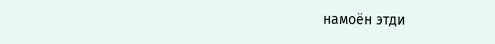намоён этди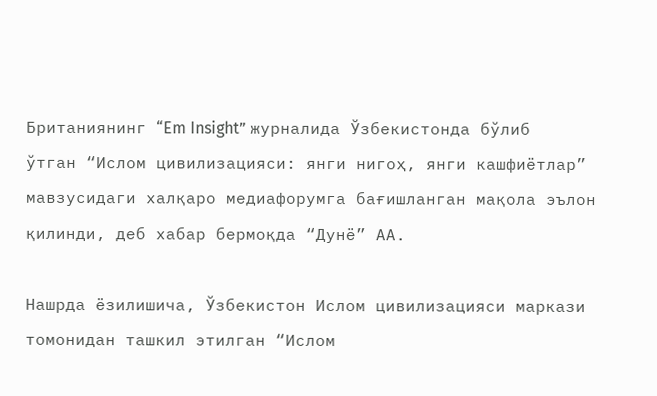Британиянинг “Em Insight” журналида Ўзбекистонда бўлиб ўтган “Ислом цивилизацияси: янги нигоҳ, янги кашфиётлар” мавзусидаги халқаро медиафорумга бағишланган мақола эълон қилинди, деб хабар бермоқда “Дунё” АА.

Нашрда ёзилишича, Ўзбекистон Ислом цивилизацияси маркази томонидан ташкил этилган “Ислом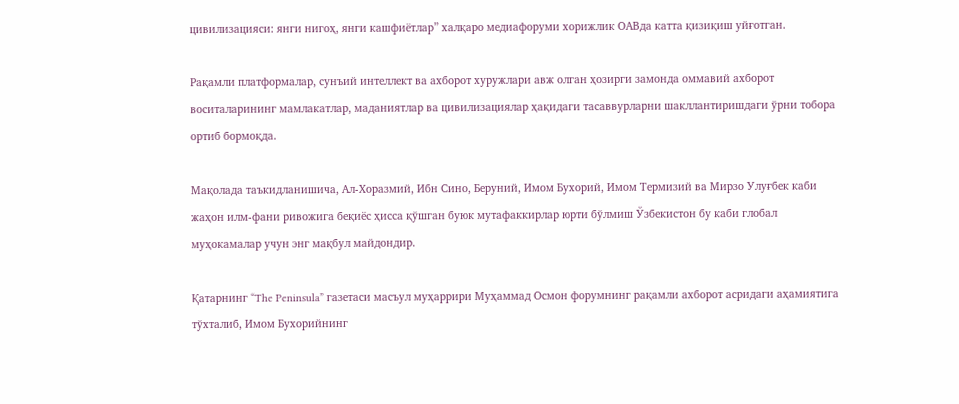цивилизацияси: янги нигоҳ, янги кашфиётлар” халқаро медиафоруми хорижлик ОАВда катта қизиқиш уйғотган.

Рақамли платформалар, сунъий интеллект ва ахборот хуружлари авж олган ҳозирги замонда оммавий ахборот воситаларининг мамлакатлар, маданиятлар ва цивилизациялар ҳақидаги тасаввурларни шакллантиришдаги ўрни тобора ортиб бормоқда.

Мақолада таъкидланишича, Ал-Хоразмий, Ибн Сино, Беруний, Имом Бухорий, Имом Термизий ва Мирзо Улуғбек каби жаҳон илм-фани ривожига беқиёс ҳисса қўшган буюк мутафаккирлар юрти бўлмиш Ўзбекистон бу каби глобал муҳокамалар учун энг мақбул майдондир.

Қатарнинг “The Peninsula” газетаси масъул муҳаррири Муҳаммад Осмон форумнинг рақамли ахборот асридаги аҳамиятига тўхталиб, Имом Бухорийнинг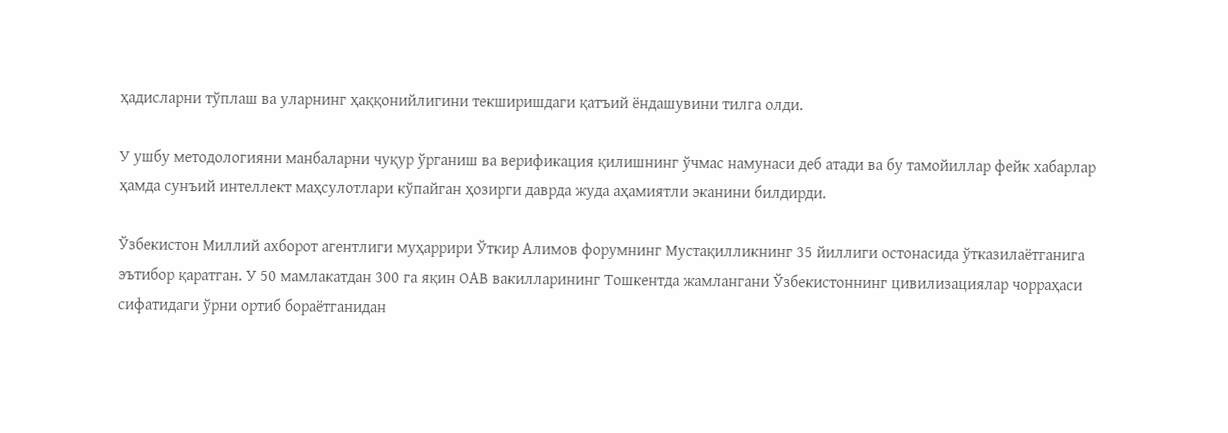ҳадисларни тўплаш ва уларнинг ҳаққонийлигини текширишдаги қатъий ёндашувини тилга олди.

У ушбу методологияни манбаларни чуқур ўрганиш ва верификация қилишнинг ўчмас намунаси деб атади ва бу тамойиллар фейк хабарлар ҳамда сунъий интеллект маҳсулотлари кўпайган ҳозирги даврда жуда аҳамиятли эканини билдирди.

Ўзбекистон Миллий ахборот агентлиги муҳаррири Ўткир Алимов форумнинг Мустақилликнинг 35 йиллиги остонасида ўтказилаётганига эътибор қаратган. У 50 мамлакатдан 300 га яқин ОАВ вакилларининг Тошкентда жамлангани Ўзбекистоннинг цивилизациялар чорраҳаси сифатидаги ўрни ортиб бораётганидан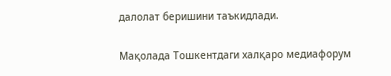далолат беришини таъкидлади.

Мақолада Тошкентдаги халқаро медиафорум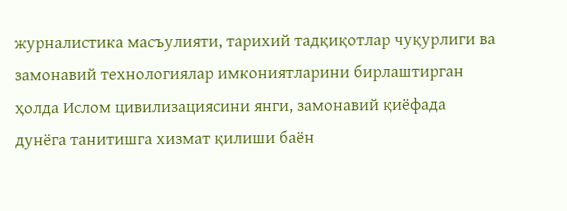журналистика масъулияти, тарихий тадқиқотлар чуқурлиги ва замонавий технологиялар имкониятларини бирлаштирган ҳолда Ислом цивилизациясини янги, замонавий қиёфада дунёга танитишга хизмат қилиши баён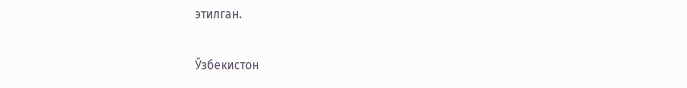этилган.

Ўзбекистон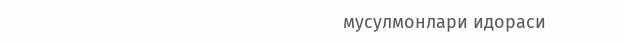мусулмонлари идораси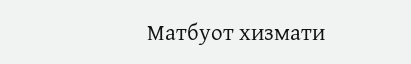Матбуот хизмати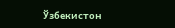Ўзбекистон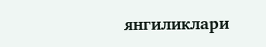янгиликлари